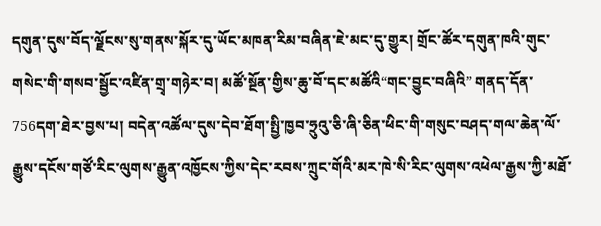དགུན་དུས་བོད་ལྗོངས་སུ་གནས་སྐོར་དུ་ཡོང་མཁན་རིམ་བཞིན་ཇེ་མང་དུ་གྱུར། གྲོང་ཚོར་དགུན་ཁའི་གུང་གསེང་གི་གསབ་སྦྱོང་འཛིན་གྲྭ་གཉེར་བ། མཚོ་སྔོན་གྱིས་ཆུ་བོ་དང་མཚོའི“གང་བྱུང་བཞིའི” གནད་དོན་756དག་ཐེར་བྱས་པ། བདེན་འཚོལ་དུས་དེབ་ཐོག་སྤྱི་ཁྱབ་ཧྲུའུ་ཅི་ཞི་ཅིན་ཕིང་གི་གསུང་བཤད་གལ་ཆེན་ལོ་རྒྱུས་དངོས་གཙོ་རིང་ལུགས་རྒྱུན་འཁྱོངས་ཀྱིས་དེང་རབས་ཀྲུང་གོའི་མར་ཁེ་སི་རིང་ལུགས་འཕེལ་རྒྱས་ཀྱི་མཐོ་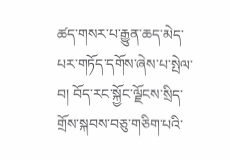ཚད་གསར་པ་རྒྱུན་ཆད་མེད་པར་གཏོད་དགོས་ཞེས་པ་སྤེལ་བ། བོད་རང་སྐྱོང་ལྗོངས་སྲིད་གྲོས་སྐབས་བཅུ་གཅིག་པའི་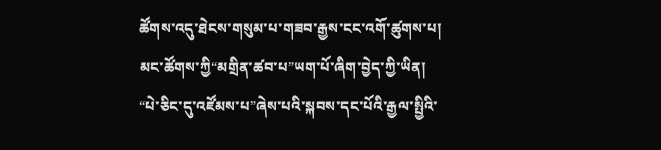ཚོགས་འདུ་ཐེངས་གསུམ་པ་གཟབ་རྒྱས་ངང་འགོ་ཚུགས་པ། མང་ཚོགས་ཀྱི“མགྲིན་ཚབ་པ”ཡག་པོ་ཞིག་བྱེད་ཀྱི་ཡིན། “པེ་ཅིང་དུ་འཛོམས་པ”ཞེས་པའི་སྐབས་དང་པོའི་རྒྱལ་སྤྱིའི་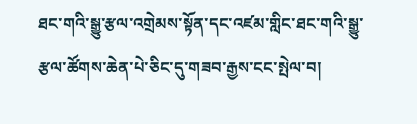ཐང་གའི་སྒྱུ་རྩལ་འགྲེམས་སྟོན་དང་འཛམ་གླིང་ཐང་གའི་སྒྱུ་རྩལ་ཚོགས་ཆེན་པེ་ཅིང་དུ་གཟབ་རྒྱས་ངང་སྤེལ་བ།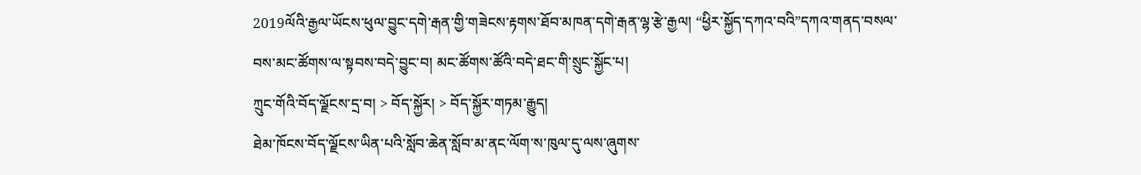2019ལོའི་རྒྱལ་ཡོངས་ཕུལ་བྱུང་དགེ་རྒན་གྱི་གཟེངས་རྟགས་ཐོབ་མཁན་དགེ་རྒན་ལྷ་རྩེ་རྒྱལ། “ཕྱིར་སྐྱོད་དཀའ་བའི”དཀའ་གནད་བསལ་བས་མང་ཚོགས་ལ་སྟབས་བདེ་བྱུང་བ། མང་ཚོགས་ཚོའི་བདེ་ཐང་གི་སྲུང་སྐྱོང་པ།
ཀྲུང་གོའི་བོད་ལྗོངས་དྲ་བ། > བོད་སྐྱོར། > བོད་སྐྱོར་གཏམ་རྒྱུད།
ཐེམ་ཁོངས་བོད་ལྗོངས་ཡིན་པའི་སློབ་ཆེན་སློབ་མ་ནང་ལོག་ས་ཁུལ་དུ་ལས་ཞུགས་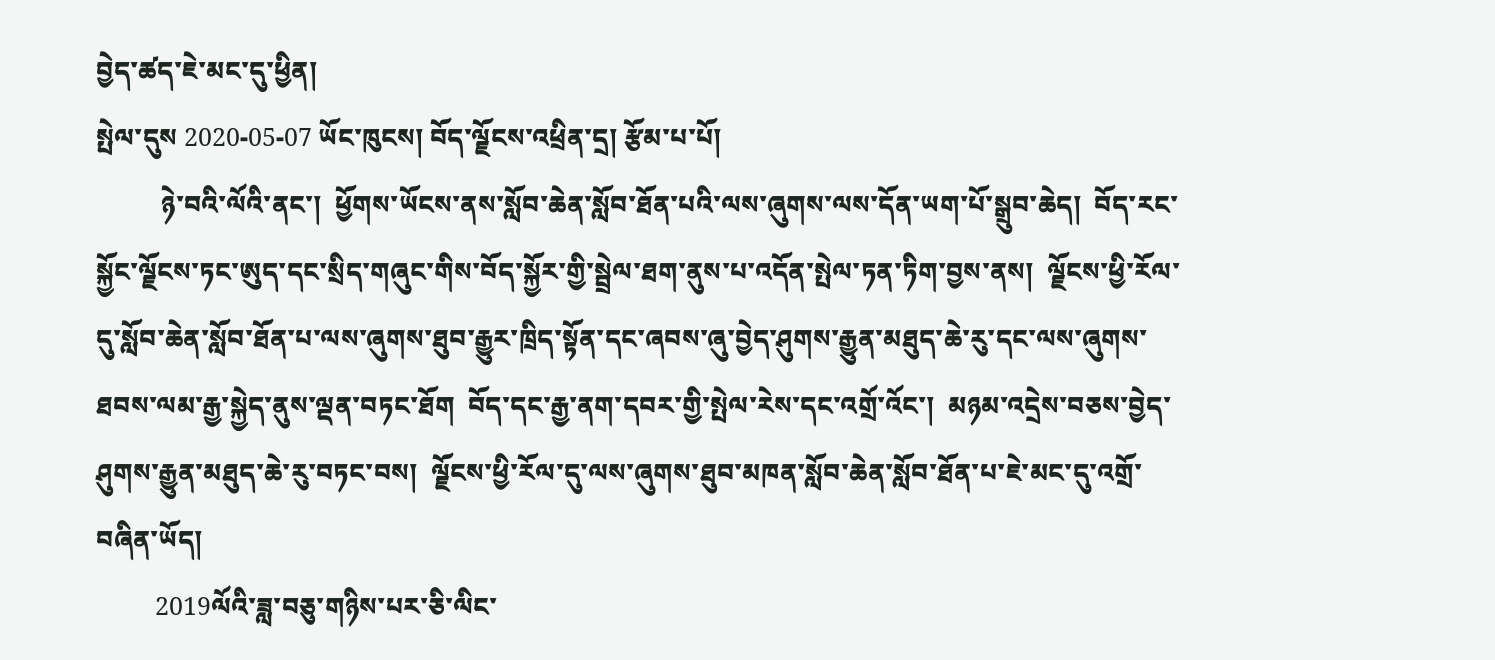བྱེད་ཚད་ཇེ་མང་དུ་ཕྱིན།
སྤེལ་དུས 2020-05-07 ཡོང་ཁུངས། བོད་ལྗོངས་འཕྲིན་དྲ། རྩོམ་པ་པོ།
          ཉེ་བའི་ལོའི་ནང་།  ཕྱོགས་ཡོངས་ནས་སློབ་ཆེན་སློབ་ཐོན་པའི་ལས་ཞུགས་ལས་དོན་ཡག་པོ་སྒྲུབ་ཆེད།  བོད་རང་སྐྱོང་ལྗོངས་ཏང་ཨུད་དང་སྲིད་གཞུང་གིས་བོད་སྐྱོར་གྱི་སྦྲེལ་ཐག་ནུས་པ་འདོན་སྤེལ་ཏན་ཏིག་བྱས་ནས།  ལྗོངས་ཕྱི་རོལ་དུ་སློབ་ཆེན་སློབ་ཐོན་པ་ལས་ཞུགས་ཐུབ་རྒྱུར་ཁྲིད་སྟོན་དང་ཞབས་ཞུ་བྱེད་ཤུགས་རྒྱུན་མཐུད་ཆེ་རུ་དང་ལས་ཞུགས་ཐབས་ལམ་རྒྱ་སྐྱེད་ནུས་ལྡན་བཏང་ཐོག  བོད་དང་རྒྱ་ནག་དབར་གྱི་སྤེལ་རེས་དང་འགྲོ་འོང་།  མཉམ་འདྲེས་བཅས་བྱེད་ཤུགས་རྒྱུན་མཐུད་ཆེ་རུ་བཏང་བས།  ལྗོངས་ཕྱི་རོལ་དུ་ལས་ཞུགས་ཐུབ་མཁན་སློབ་ཆེན་སློབ་ཐོན་པ་ཇེ་མང་དུ་འགྲོ་བཞིན་ཡོད།
         2019ལོའི་ཟླ་བཅུ་གཉིས་པར་ཅི་ལིང་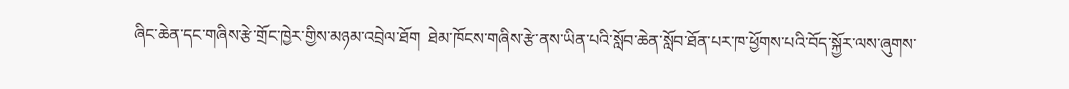ཞིང་ཆེན་དང་གཞིས་རྩེ་གྲོང་ཁྱེར་གྱིས་མཉམ་འབྲེལ་ཐོག  ཐེམ་ཁོངས་གཞིས་རྩེ་ནས་ཡིན་པའི་སློབ་ཆེན་སློབ་ཐོན་པར་ཁ་ཕྱོགས་པའི་བོད་སྐྱོར་ལས་ཞུགས་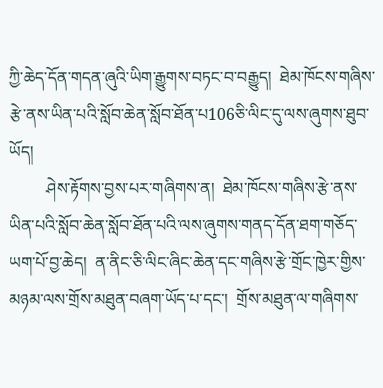ཀྱི་ཆེད་དོན་གདན་ཞུའི་ཡིག་རྒྱུགས་བཏང་བ་བརྒྱུད།  ཐེམ་ཁོངས་གཞིས་རྩེ་ནས་ཡིན་པའི་སློབ་ཆེན་སློབ་ཐོན་པ106ཅི་ལིང་དུ་ལས་ཞུགས་ཐུབ་ཡོད།
         ཤེས་རྟོགས་བྱས་པར་གཞིགས་ན།  ཐེམ་ཁོངས་གཞིས་རྩེ་ནས་ཡིན་པའི་སློབ་ཆེན་སློབ་ཐོན་པའི་ལས་ཞུགས་གནད་དོན་ཐག་གཅོད་ཡག་པོ་བྱ་ཆེད།  ན་ནིང་ཅི་ལིང་ཞིང་ཆེན་དང་གཞིས་རྩེ་གྲོང་ཁྱེར་གྱིས་མཉམ་ལས་གྲོས་མཐུན་བཞག་ཡོད་པ་དང་།  གྲོས་མཐུན་ལ་གཞིགས་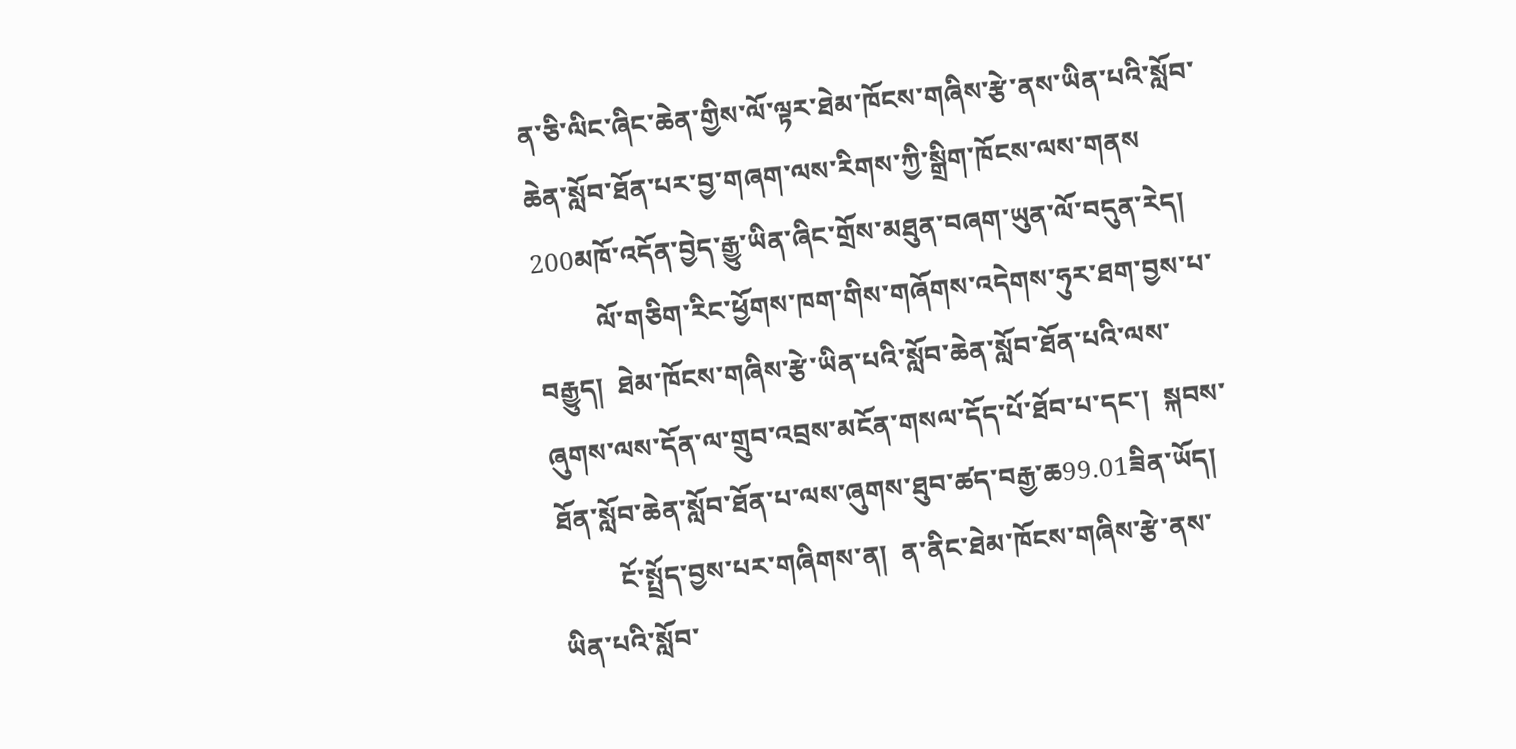ན་ཅི་ལིང་ཞིང་ཆེན་གྱིས་ལོ་ལྟར་ཐེམ་ཁོངས་གཞིས་རྩེ་ནས་ཡིན་པའི་སློབ་ཆེན་སློབ་ཐོན་པར་བྱ་གཞག་ལས་རིགས་ཀྱི་སྒྲིག་ཁོངས་ལས་གནས 200མཁོ་འདོན་བྱེད་རྒྱུ་ཡིན་ཞིང་གྲོས་མཐུན་བཞག་ཡུན་ལོ་བདུན་རེད།
         ལོ་གཅིག་རིང་ཕྱོགས་ཁག་གིས་གཞོགས་འདེགས་ཧུར་ཐག་བྱས་པ་བརྒྱུད།  ཐེམ་ཁོངས་གཞིས་རྩེ་ཡིན་པའི་སློབ་ཆེན་སློབ་ཐོན་པའི་ལས་ཞུགས་ལས་དོན་ལ་གྲུབ་འབྲས་མངོན་གསལ་དོད་པོ་ཐོབ་པ་དང་།  སྐབས་ཐོན་སློབ་ཆེན་སློབ་ཐོན་པ་ལས་ཞུགས་ཐུབ་ཚད་བརྒྱ་ཆ99.01ཟིན་ཡོད།
         ངོ་སྤྲོད་བྱས་པར་གཞིགས་ན།  ན་ནིང་ཐེམ་ཁོངས་གཞིས་རྩེ་ནས་ཡིན་པའི་སློབ་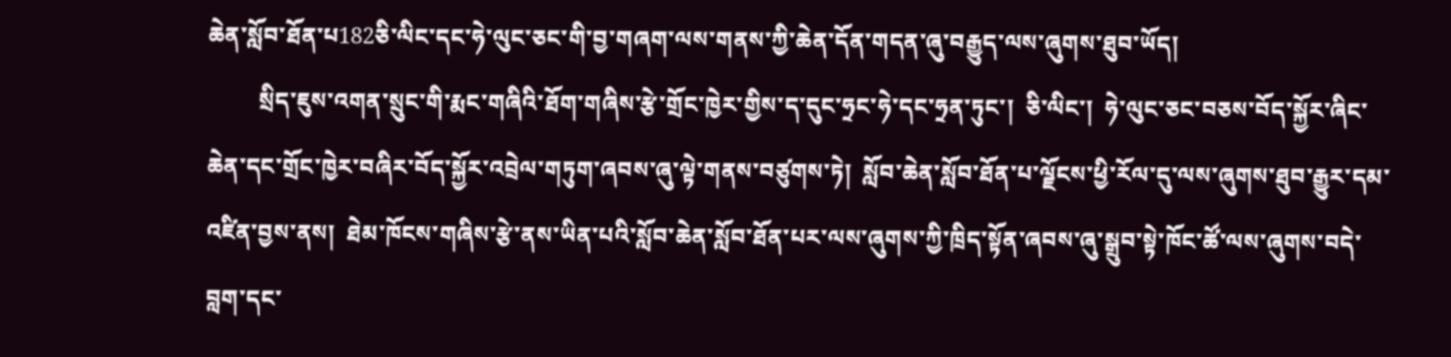ཆེན་སློབ་ཐོན་པ182ཅི་ལིང་དང་ཧེ་ལུང་ཅང་གི་བྱ་གཞག་ལས་གནས་ཀྱི་ཆེན་དོན་གདན་ཞུ་བརྒྱུད་ལས་ཞུགས་ཐུབ་ཡོད།
         སྲིད་ཇུས་འགན་སྲུང་གི་རྨང་གཞིའི་ཐོག་གཞིས་རྩེ་གྲོང་ཁྱེར་གྱིས་ད་དུང་ཧྲང་ཧེ་དང་ཧྲན་ཏུང་།  ཅི་ལིང་།  ཧེ་ལུང་ཅང་བཅས་བོད་སྐྱོར་ཞིང་ཆེན་དང་གྲོང་ཁྱེར་བཞིར་བོད་སྐྱོར་འབྲེལ་གཏུག་ཞབས་ཞུ་ལྟེ་གནས་བཙུགས་ཏེ།  སློབ་ཆེན་སློབ་ཐོན་པ་ལྗོངས་ཕྱི་རོལ་དུ་ལས་ཞུགས་ཐུབ་རྒྱུར་དམ་འཛིན་བྱས་ནས།  ཐེམ་ཁོངས་གཞིས་རྩེ་ནས་ཡིན་པའི་སློབ་ཆེན་སློབ་ཐོན་པར་ལས་ཞུགས་ཀྱི་ཁྲིད་སྟོན་ཞབས་ཞུ་སྒྲུབ་སྟེ་ཁོང་ཚོ་ལས་ཞུགས་བདེ་བླག་དང་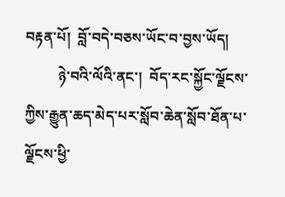བརྟན་པོ།  བློ་བདེ་བཅས་ཡོང་བ་བྱས་ཡོད།
         ཉེ་བའི་ལོའི་ནང་།  བོད་རང་སྐྱོང་ལྗོངས་ཀྱིས་རྒྱུན་ཆད་མེད་པར་སློབ་ཆེན་སློབ་ཐོན་པ་ལྗོངས་ཕྱི་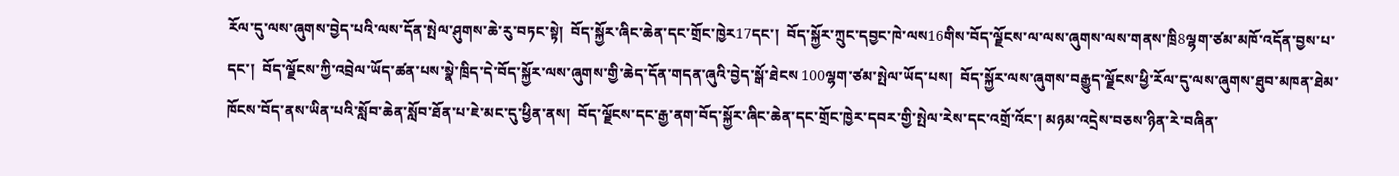རོལ་དུ་ལས་ཞུགས་བྱེད་པའི་ལས་དོན་སྤེལ་ཤུགས་ཆེ་རུ་བཏང་སྟེ།  བོད་སྐྱོར་ཞིང་ཆེན་དང་གྲོང་ཁྱེར17དང་།  བོད་སྐྱོར་ཀྲུང་དབྱང་ཁེ་ལས16གིས་བོད་ལྗོངས་ལ་ལས་ཞུགས་ལས་གནས་ཁྲི8ལྷག་ཙམ་མཁོ་འདོན་བྱས་པ་དང་།  བོད་ལྗོངས་ཀྱི་འབྲེལ་ཡོད་ཚན་པས་སྣེ་ཁྲིད་དེ་བོད་སྐྱོར་ལས་ཞུགས་གྱི་ཆེད་དོན་གདན་ཞུའི་བྱེད་སྒོ་ཐེངས 100ལྷག་ཙམ་སྤེལ་ཡོད་པས།  བོད་སྐྱོར་ལས་ཞུགས་བརྒྱུད་ལྗོངས་ཕྱི་རོལ་དུ་ལས་ཞུགས་ཐུབ་མཁན་ཐེམ་ཁོངས་བོད་ནས་ཡིན་པའི་སློབ་ཆེན་སློབ་ཐོན་པ་ཇེ་མང་དུ་ཕྱིན་ནས།  བོད་ལྗོངས་དང་རྒྱ་ནག་བོད་སྐྱོར་ཞིང་ཆེན་དང་གྲོང་ཁྱེར་དབར་གྱི་སྤེལ་རེས་དང་འགྲོ་འོང་། མཉམ་འདྲེས་བཅས་ཉིན་རེ་བཞིན་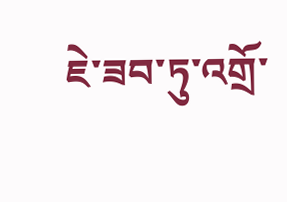ཇེ་ཟབ་ཏུ་འགྲོ་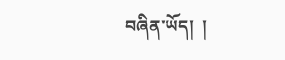བཞིན་ཡོད།  །